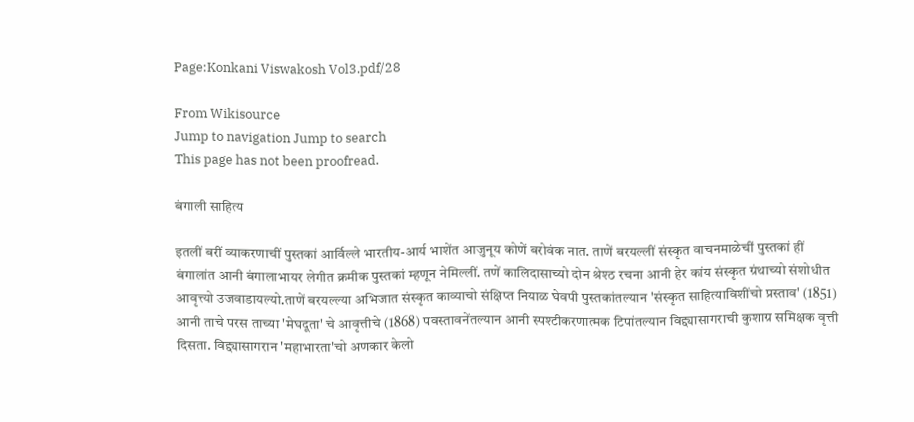Page:Konkani Viswakosh Vol3.pdf/28

From Wikisource
Jump to navigation Jump to search
This page has not been proofread.

बंगाली साहित्य

इतलीं बरीं व्याकरणाचीं पुस्तकां आर्विल्ले भारतीय-आर्य भाशेंत आजुनूय कोणें बरोवंक नात. ताणें बरयल्लीं संस्कृत वाचनमाळेचीं पुस्तकां हीं बंगालांत आनी बंगालाभायर लेगीत क्रमीक पुस्तकां म्हणून नेमिल्लीं. तणें कालिदासाच्यो दोन श्रेश्ठ रचना आनी हेर कांय संस्कृत ग्रंथाच्यो संशोधीत आवृत्त्यो उजवाडायल्यो.ताणें बरयल्ल्या अभिजात संस्कृत काव्याचो संक्षिप्त नियाळ घेवपी पुस्तकांतल्यान 'संस्कृत साहित्याविशींचो प्रस्ताव' (1851) आनी ताचे परस ताच्या 'मेघदूता' चे आवृत्तीचे (1868) पवस्तावनेंतल्यान आनी स्पश्टीकरणात्मक टिपांतल्यान विद्द्यासागराची कुशाग्र समिक्षक वृत्ती दिसता. विद्द्यासागरान 'महाभारता'चो अणकार केलो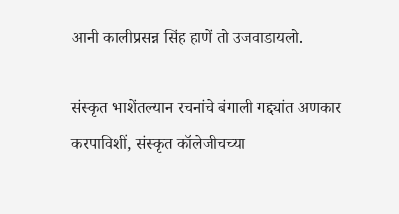आनी कालीप्रसन्न सिंह हाणें तो उजवाडायलो.

संस्कृत भाशेंतल्यान रचनांचे बंगाली गद्द्यांत अणकार करपाविशीं, संस्कृत कॉलेजीचच्या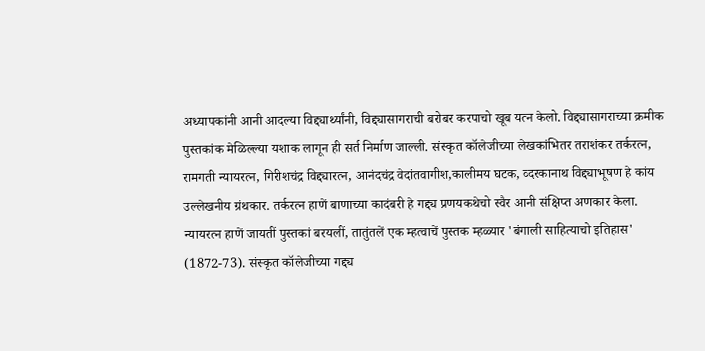अध्यापकांनी आनी आदल्या विद्द्यार्थ्यांनी, विद्द्यासागराची बरोबर करपाचो खूब यत्न केलो. विद्द्यासागराच्या क्रमीक पुस्तकांक मेळिल्ल्या यशाक लागून ही सर्त निर्माण जाल्ली. संस्कृत कॉलेजीच्या लेखकांभितर तराशंकर तर्करत्न, रामगती न्यायरत्न, गिरीशचंद्र विद्द्यारत्न, आनंदचंद्र वेदांतवागीश,कालीमय घटक, व्दरकानाथ विद्द्याभूषण हे कांय उल्लेखनीय ग्रंथकार. तर्करत्न हाणें बाणाच्या कादंबरी हे गद्द्य प्रणयकथेचो स्वैर आनी संक्षिप्त अणकार केला. न्यायरत्न हाणें जायतीं पुस्तकां बरयलीं, तातुंतलें एक म्हत्वाचें पुस्तक म्हळ्यार 'बंगाली साहित्याचो इतिहास' (1872-73). संस्कृत कॉलेजीच्या गद्द्य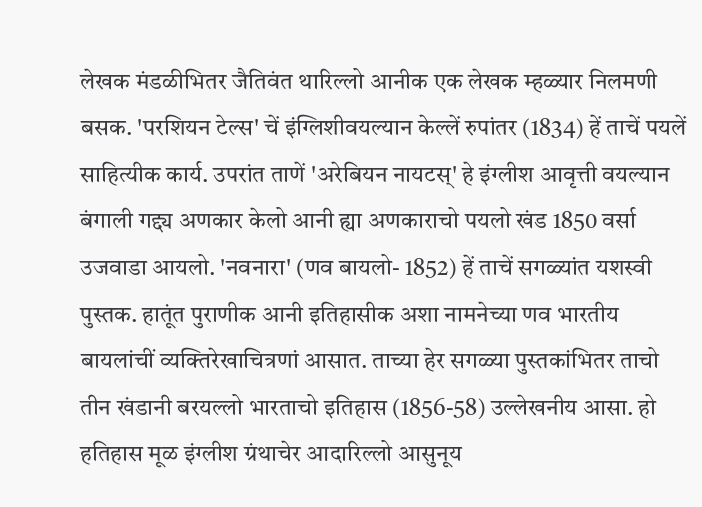लेखक मंडळीभितर जैतिवंत थारिल्लो आनीक एक लेखक म्हळ्यार निलमणी बसक. 'परशियन टेल्स' चें इंग्लिशीवयल्यान केल्लें रुपांतर (1834) हें ताचें पयलें साहित्यीक कार्य. उपरांत ताणें 'अरेबियन नायटस्' हे इंग्लीश आवृत्ती वयल्यान बंगाली गद्द्य अणकार केलो आनी ह्या अणकाराचो पयलो खंड 1850 वर्सा उजवाडा आयलो. 'नवनारा' (णव बायलो- 1852) हें ताचें सगळ्यांत यशस्वी पुस्तक. हातूंत पुराणीक आनी इतिहासीक अशा नामनेच्या णव भारतीय बायलांचीं व्यक्तिरेखाचित्रणां आसात. ताच्या हेर सगळ्या पुस्तकांभितर ताचो तीन खंडानी बरयल्लो भारताचो इतिहास (1856-58) उल्लेखनीय आसा. हो हतिहास मूळ इंग्लीश ग्रंथाचेर आदारिल्लो आसुनूय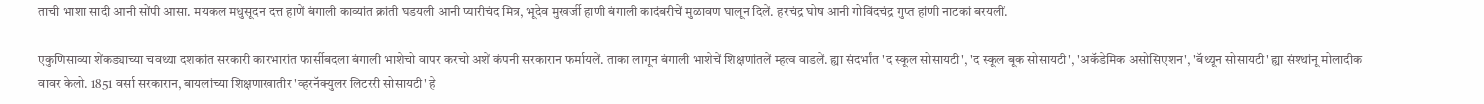ताची भाशा सादी आनी सोंपी आसा. मयकल मधुसूदन दत्त हाणें बंगाली काव्यांत क्रांती घडयली आनी प्यारीचंद मित्र, भूदेव मुखर्जी हाणी बंगाली कादंबरीचें मुळावण घालून दिलें. हरचंद्र घोष आनी गोविंदचंद्र गुप्त हांणी नाटकां बरयलीं.

एकुणिसाव्या शेंकड्याच्या चवथ्या दशकांत सरकारी कारभारांत फार्सीबदला बंगाली भाशेचो वापर करचो अशें कंपनी सरकारान फर्मायलें. ताका लागून बंगाली भाशेचें शिक्षणांतलें म्हत्व वाडलें. ह्या संदर्भांत 'द स्कूल सोसायटी', 'द स्कूल बूक सोसायटी', 'अकॅडेमिक असोसिएशन', 'बॅथ्यून सोसायटी' ह्या संश्थांनू मोलादीक वावर केलो. 1851 वर्सा सरकारान, बायलांच्या शिक्षणाखातीर 'व्हरनॅक्युलर लिटररी सोसायटी' हे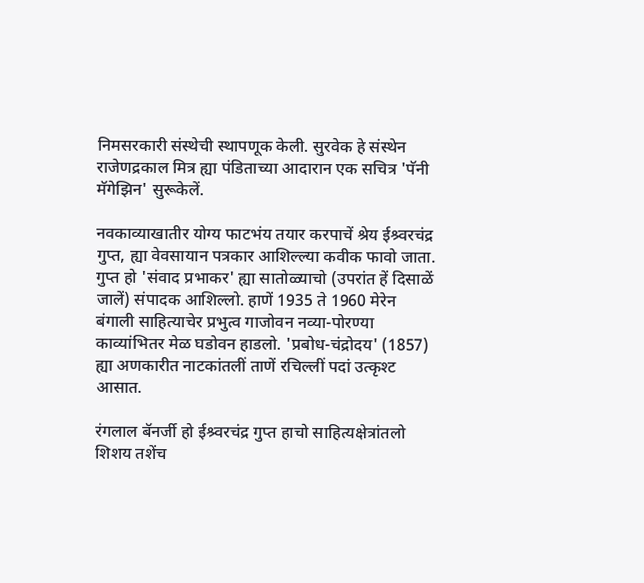निमसरकारी संस्थेची स्थापणूक केली. सुरवेक हे संस्थेन राजेणद्रकाल मित्र ह्या पंडिताच्या आदारान एक सचित्र 'पॅनी मॅगेझिन' सुरूकेलें.

नवकाव्याखातीर योग्य फाटभंय तयार करपाचें श्रेय ईश्र्वरचंद्र गुप्त, ह्या वेवसायान पत्रकार आशिल्ल्या कवीक फावो जाता. गुप्त हो 'संवाद प्रभाकर' ह्या सातोळ्याचो (उपरांत हें दिसाळें जालें) संपादक आशिल्लो. हाणें 1935 ते 1960 मेरेन बंगाली साहित्याचेर प्रभुत्व गाजोवन नव्या-पोरण्या काव्यांभितर मेळ घडोवन हाडलो. 'प्रबोध-चंद्रोदय' (1857) ह्या अणकारीत नाटकांतलीं ताणें रचिल्लीं पदां उत्कृश्ट आसात.

रंगलाल बॅनर्जी हो ईश्र्वरचंद्र गुप्त हाचो साहित्यक्षेत्रांतलो शिशय तशेंच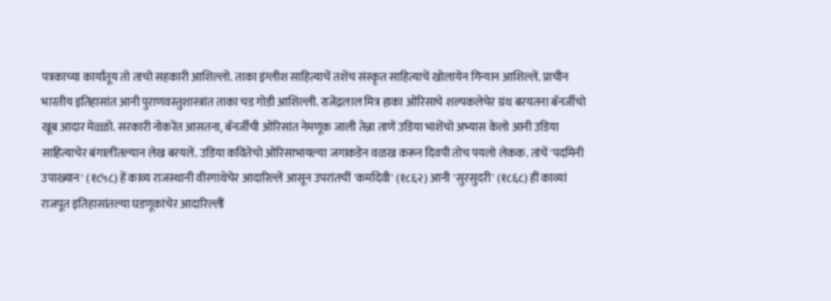पत्रकाच्या कार्यांतूय तो ताचो सहकारी आशिल्लो. ताका इंग्लीश साहित्याचें तशेंच संस्कृत साहित्याचें खोलायेन गिन्यान आशिल्लें. प्राचीन भारतीय इतिहासांत आनी पुराणवस्तुशास्त्रांत ताका चड गोडी आशिल्ली. राजेंद्रलाल मित्र हाका ओरिसाचे शल्पकलेचेर ग्रंथ बरयतना बॅनर्जीचो खूब आदार मेळ्ळो. सरकारी नोकरेंत आसतना, बॅनर्जीची ओरिसांत नेमणूक जाली तेन्ना ताणें उडिया भाशेंचो अभ्यास केलो आनी उडिया साहित्याचेर बंगालींतल्यान लेख बरयलें. उडिया कवितेचो ओरिसाभायल्या जगाकडेन वळख करून दिवपी तोच पयलो लेकक. तांचें 'पदमिनी उपाख्यान' (१८५८) हें काव्य राजस्थानी वीरगाथेचेर आदारिल्लें आसून उपरांतचीं 'कर्मादेवी' (१८६२) आनी 'सुरसुदरी' (१८६८) हीं काव्यां राजपूत इतिहासांतल्या घडणूकांचेर आदारिल्लीं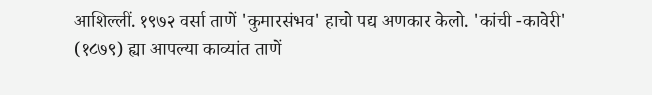आशिल्लीं. १९७२ वर्सा ताणें 'कुमारसंभव' हाचो पद्य अणकार केलो. 'कांची -कावेरी' (१८७९) ह्या आपल्या काव्यांत ताणें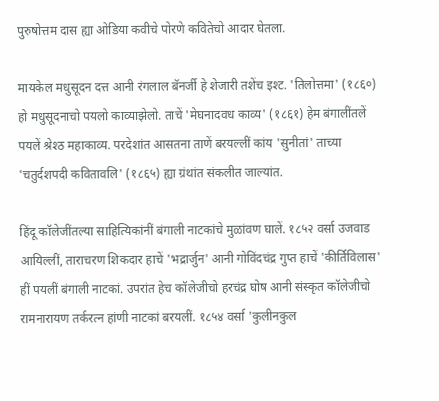पुरुषोत्तम दास ह्या ओडिया कवीचे पोरणे कवितेचो आदार घेतला.

मायकेल मधुसूदन दत्त आनी रंगलाल बॅनर्जी हे शेजारी तशेंच इश्ट. 'तिलोत्तमा' (१८६०) हो मधुसूदनाचो पयलो काव्याझेलो. ताचें 'मेघनादवध काव्य' (१८६१) हेम बंगालींतलें पयलें श्रेश्ठ महाकाव्य. परदेशांत आसतना ताणें बरयल्लीं कांय 'सुनीतां' ताच्या 'चतुर्दशपदी कवितावलि' (१८६५) ह्या ग्रंथांत संकलीत जाल्यांत.

हिंदू कॉलेजींतल्या साहित्यिकांनीं बंगाली नाटकांचे मुळांवण घालें. १८५२ वर्सा उजवाड आयिल्लीं, ताराचरण शिकदार हाचें 'भद्रार्जुन' आनी गोविंदचंद्र गुप्त हाचें 'कीर्तिविलास' हीं पयलीं बंगाली नाटकां. उपरांत हेच कॉलेजीचो हरचंद्र घोष आनी संस्कृत कॉलेजीचो रामनारायण तर्करत्न हांणी नाटकां बरयलीं. १८५४ वर्सा 'कुलीनकुल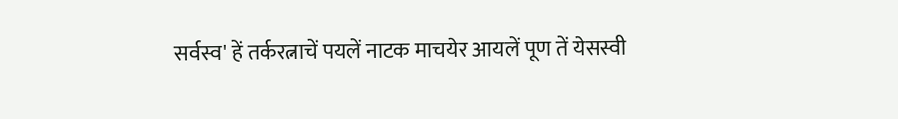सर्वस्व' हें तर्करत्नाचें पयलें नाटक माचयेर आयलें पूण तें येसस्वी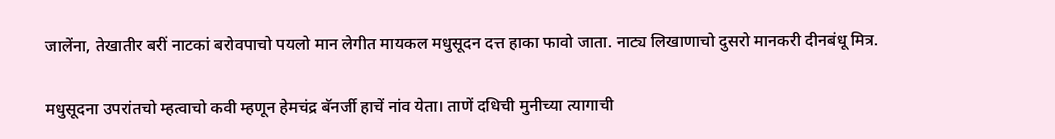जालेंना, तेखातीर बरीं नाटकां बरोवपाचो पयलो मान लेगीत मायकल मधुसूदन दत्त हाका फावो जाता. नाट्य लिखाणाचो दुसरो मानकरी दीनबंधू मित्र.

मधुसूदना उपरांतचो म्हत्वाचो कवी म्हणून हेमचंद्र बॅनर्जी हाचें नांव येता। ताणें दधिची मुनीच्या त्यागाची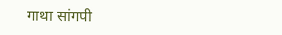गाथा सांगपी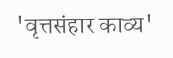'वृत्तसंहार काव्य'